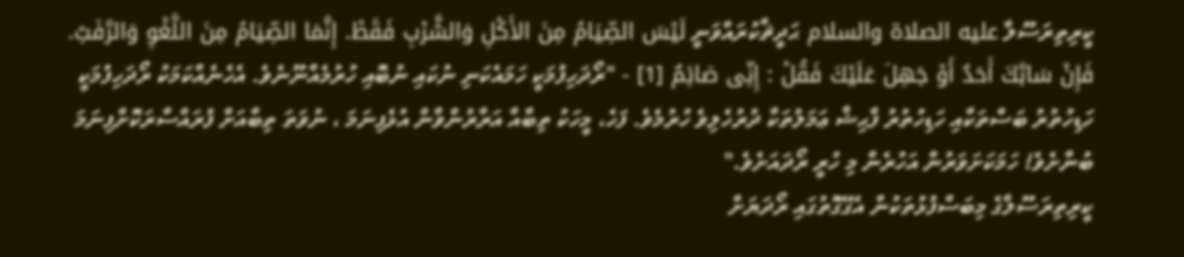ކީރިތިރަސޫލާ عليه الصلاة والسلام ޙަދީޘްކުރައްވަނީ لَيْسَ الصِّيَامُ مِنَ الأَكْلِ وَالشَّرْبِ فَقَطْ. إِنَّمَا الصِّيَامُ مِنَ اللَّغْوِ وَالرَّفَثِ. فَإِنْ سَابَّكَ أَحَدٌ أَوْ جَهِلَ عَلَيْكَ فَقُلْ : إِنِّى صَائِمٌ [1] - "ރޯދަހިފުމަކީ ހަމައެކަނި ނުކައި ނުބޮއި ހުރުމެއްނޫނެވެ. އެހެނެއްކަމަކު ރޯދަހިފުމަކީ ހަޑިހުތުރު ބަސްތަކާއި ހަޑިހުތުރު ފާޙިޝް ޢަމަލުތަކާ ދުރުހެލިވެ ހުރުމެވެ. ފަހެ، މީހަކު ތިބާއާ އަރާރުންވާން އުޅެފިނަމަ ، ނުވަތަ ތިބާއަށް ފުރައްސާރަކޮށްފިނަމަ ބުނާށެވެ! ހަމަކަށަވަރުން އަހުރެން މި ހުރީ ރޯދައަށެވެ."
ކީރިތިރަސޫލާގެ މިބަސްފުޅުތަކުން އެގޭގޮތުގައި ރޯދަޔަށް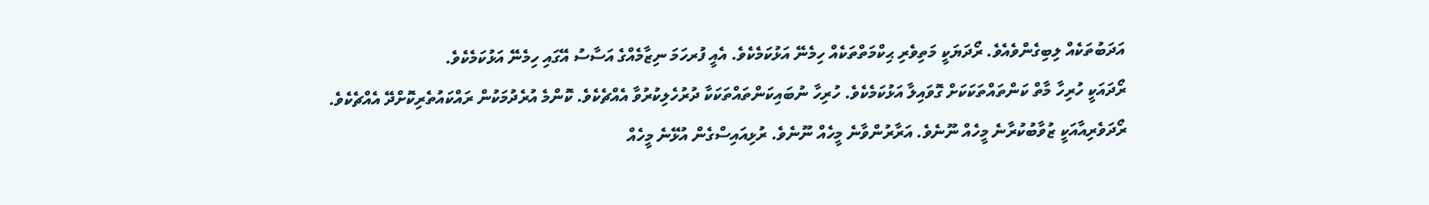އަދަބުތަކެއް ލިބިގެންވެއެވެ. ރޯދަޔަކީ މަތިވެރި ޙިކްމަތްތަކެއް ހިމެނޭ އަޅުކަމެކެވެ. އެއީ ފުރހަމަ ނިޒާމެއްގެ އަސާސު އޭގައި ހިމެނޭ އަޅުކަމެކެވެ.
ރޯދައަކީ ހުރިހާ މާތް ކަންތައްތަކަކަށް ގޮވައިލާ އަޅުކަމެކެވެ. ހުރިހާ ނުބައިކަންތައްތަކަކާ ދުރުހެލިކުރުވާ އެއްޗެކެވެ. ކޮންމެ އުރެދުމަކުން ރައްކައުތެރިކޮށްދޭ އެއްޗެކެވެ.
ރޯދަވެރިއާއަކީ ޒުވާބުކުރާނެ މީހެއް ނޫނެވެ. އަރާރުންވާނެ މީހެއް ނޫނެވެ. ރުޅިއައިސްގެން އުޅޭނެ މީހެއް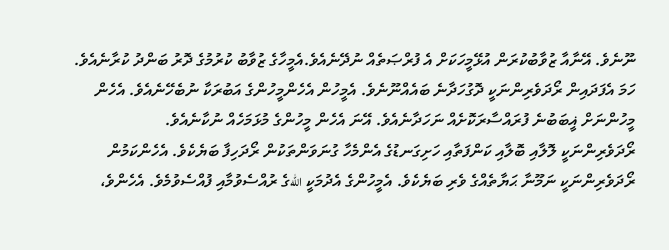ނޫނެވެ. އޭނާއާ ޒުވާބުކުރަން އުޅޭމީހަކަށް އެ ފުރްޞަތެއް ނުދޭނެއެވެ.އެމީހާގެ ޒުވާބު ކުރުމުގެ ދޮރު ބަންދު ކުރާނެއެވެ.
ހަމަ އެފަދައިން ރޯދަވެރިންނަކީ ދޮގުހަދާނެ ބައެއްނޫނެވެ. އެމީހުން އެހެންމީހުންގެ އަބުރަކާ ނުބެހޭނެއެވެ. އެހެން މީހުންނަށް ޣީބަބުނެ ފުރައްސާރަކޮށެއް ނަހަދާނެއެވެ. އޭނަ އެހެން މީހުންގެ މުޅަމަހެއް ނުކާނެއެވެ.
ރޯދަވެރިންނަކީ ލޮލާއި ބޮލާއި ކަންފަތާއި ހަށިގަނޑުގެ އެންމެހާ ގުނަވަންތަކުން ރޯދަހިފާ ބަޔެކެވެ. އެހެންކަމުން ރޯދަވެރިންނަކީ ނަމޫނާ ޙަޔާތެއްގެ ވެރި ބަޔެކެވެ. އެމީހުންގެ އެދުމަކީ اللهގެ ރުއްސެވުމާއި ފުއްސެވުމެވެ. އެހެންވެ،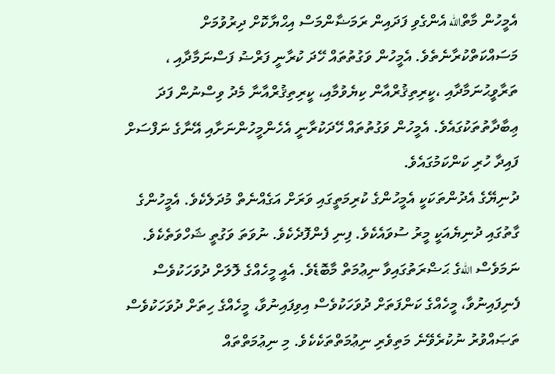އެމީހުން މާތްالله އެންގެވި ފަދައިން ރަމަޟާންމަސް އިޙްޔާކޮށް ދިރުވުމަށް މަސައްކަތްކުރާނެތެވެ. އެމީހުން ވަގުތުތައް ހޭދަ ކުރާނީ ފަރްޟު ފަސްނަމާދާއި ، ތަރާވީޙުނަމާދާއި ،ކީރިތިޤުރްއާން ކިޔެވުމާއި، ކީރިތިޤުރްއާނާ މެދު ވިސްނުން ފަދަ ޢިބާދާތުތަކުގައެވެ. އެމީހުން ވަގުތުތައް ހޭދަކުރާނީ އެހެންމީހުންނަށާއި އޭނާގެ ނަފްސަށް ފައިދާ ހުރި ކަންކަމުގައެވެ.
ދުނިޔޭގެ އެދުންތަކަކީ އެމީހުންގެ ކުރިމަތީގައި ވަރަށް އަގެއްނެތް މުދަލެކެވެ. އެމީހުންގެ ގާތުގައި ދުނިޔެއަކީ މީރު ސުވައެކެވެ. ފިނި ފެންފޮދެކެވެ. ނުވަތަ ވަގުތީ ޝަހްވަތެކެވެ. ނަމަވެސް اللهގެ ޙަޟްރަތުގައިވާ ނިޢުމަތް މާބޮޑެވެ. އެއީ މީހެއްގެ ލޮލަށް ދުވަހަކުވެސް ފެނިފައިނުވާ، މީހެއްގެ ކަންފަތަށް ދުވަހަކުވެސް އިވިފައިނުވާ، މީހެއްގެ ހިތަށް ދުވަހަކުވެސް ތަޞައްވުރު ނުކުރެވޭނެ މަތިވެރި ނިޢުމަތްތަކެކެވެ. މި ނިޢުމަތްތައް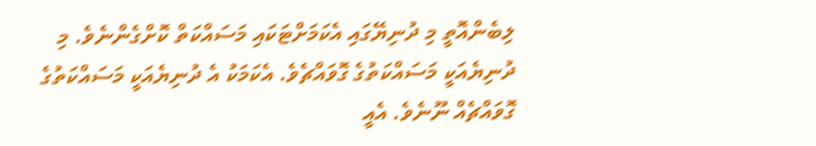ލިބެންއޮތީ މި ދުނިޔޭގައި އެކަމަށްޓަކައި މަސައްކަތް ކޮށްގެންނެވެ. މި ދުނިޔެއަކީ މަސައްކަތުގެ ގޮވައްޗެވެ. އެކަމަކު އެ ދުނިޔެއަކީ މަސައްކަތުގެ ގޮވައްޗެއް ނޫނެވެ. އެއީ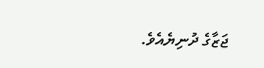ޖަޒާގެ ދުނިޔެއެވެ.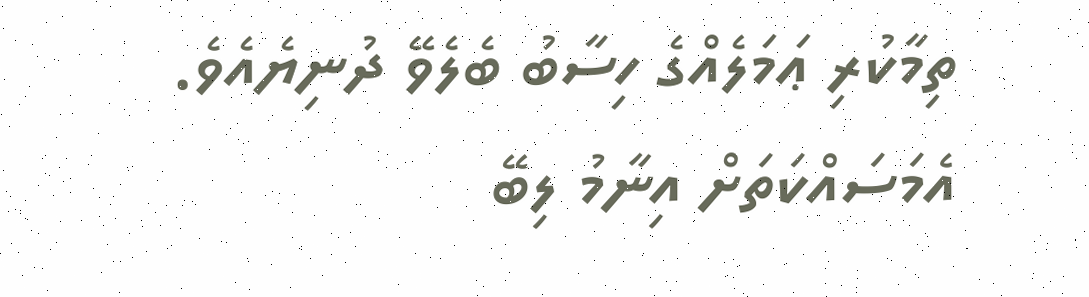ތިމާކުރި ޢަމަލެއްގެ ހިސާބު ބެލެވޭ ދުނިޔެއެވެ. އެމަސައްކަތަށް އިނާމު ލިބޭ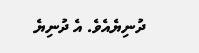ދުނިޔެއެވެ. އެ ދުނިޔެ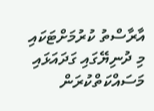އާރާސްތު ކުރުމަށްޓަކައި މި ދުނިޔޭގައި ގަދައަޅައި މަސައްކަތްކުރަން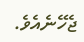ޖެހޭނެއެވެ.